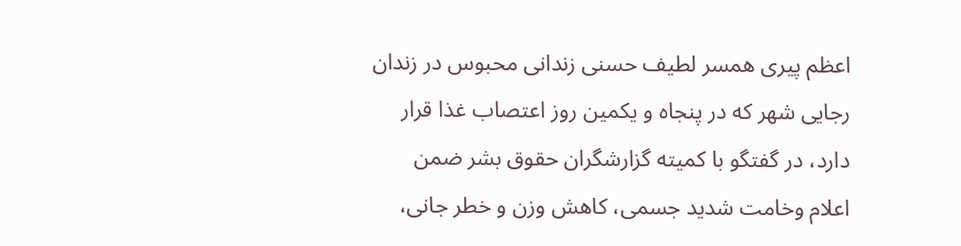اعظم پیری همسر لطیف حسنی زندانی محبوس در زندان رجایی شهر که در پنجاه و یکمین روز اعتصاب غذا قرار دارد، در گفتگو با کمیته گزارشگران حقوق بشر ضمن اعلام وخامت شدید جسمی، کاهش وزن و خطر جانی،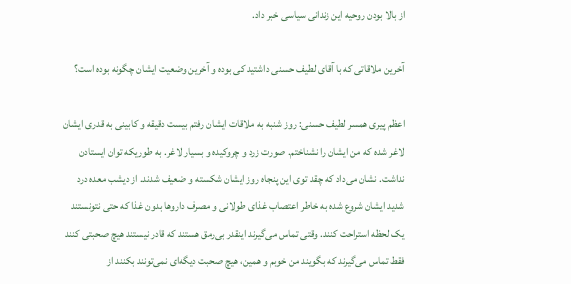از بالا بودن روحیه این زندانی سیاسی خبر داد.

آخرین ملاقاتی که با آقای لطیف حسنی داشتید کی بوده و آخرین وضعیت ایشان چگونه بوده است؟

اعظم پیری همسر لطیف حسنی: روز شنبه به ملاقات ایشان رفتم بیست دقیقه و کابینی به قدری ایشان لاغر شده که من ایشان را نشناختم. صورت زرد و چروکیده و بسیار لاغر. به طوریکه توان ایستادن نداشت. نشان می‌داد که چقد توی این پنجاه روز ایشان شکسته و ضعیف شدند. از دیشب معده درد شدید ایشان شروع شده به خاطر اعتصاب غذای طولانی و مصرف دارو‌ها بدون غذا که حتی نتونستند یک لحظه استراحت کنند. وقتی تماس می‌گیرند اینقدر بی‌رمق هستند که قادر نیستند هیچ صحبتی کنند فقط تماس می‌گیرند که بگویند من خوبم و همین، هیچ صحبت دیگه‌ای نمی‌تونند بکنند از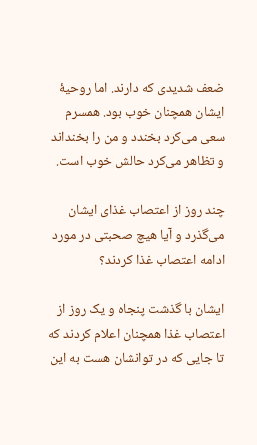ضعف شدیدی که دارند. اما روحیهٔ ایشان همچنان خوب بود. همسرم سعی می‌کرد بخندد و من را بخنداند و تظاهر می‌کرد حالش خوب است.

چند روز از اعتصاب غذای ایشان می‌گذرد و آیا هیچ صحبتی در مورد ادامه اعتصاب غذا کردند؟

ایشان با گذشت پنجاه و یک روز از اعتصاب غذا همچنان اعلام کردند که تا جایی که در توانشان هست به این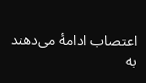اعتصاب ادامهٔ می‌دهند به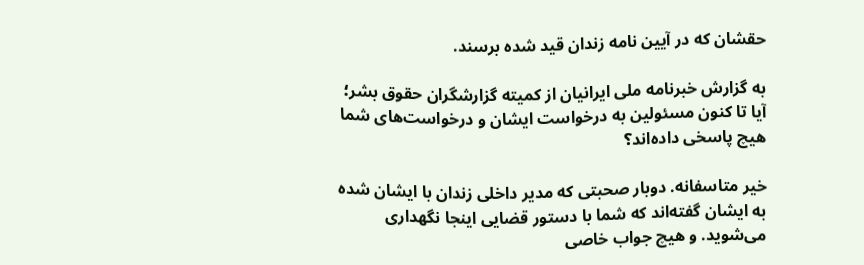حقشان که در آیین نامه زندان قید شده برسند.

به گزارش خبرنامه ملی ایرانیان از کمیته گزارشگران حقوق بشر؛ آیا تا کنون مسئولین به درخواست ایشان و درخواست‌های شما هیچ پاسخی داده‌اند؟

خیر متاسفانه. دوبار صحبتی که مدیر داخلی زندان با ایشان شده به ایشان گفته‌اند که شما با دستور قضایی اینجا نگهداری می‌شوید. و هیچ جواب خاصی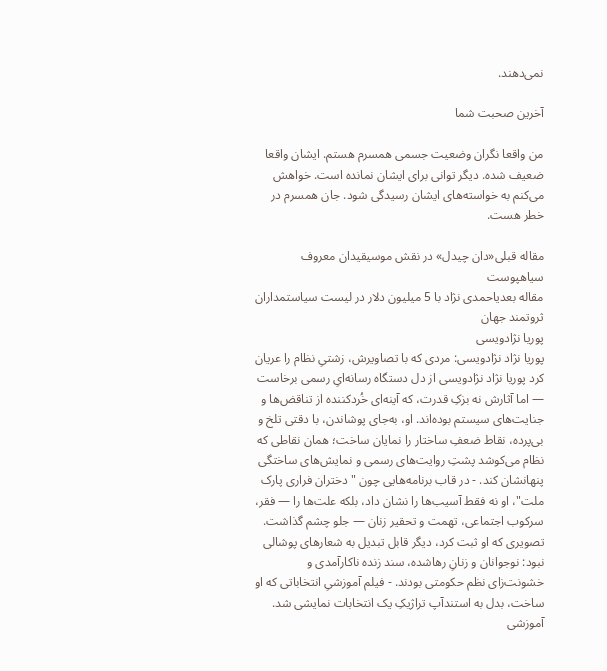نمی‌دهند.

آخرین صحبت شما

من واقعا نگران وضعیت جسمی همسرم هستم. ایشان واقعا ضعیف شده. دیگر توانی برای ایشان نمانده است. خواهش می‌کنم به خواسته‌های ایشان رسیدگی شود. جان همسرم در خطر هست.

مقاله قبلی«دان چيدل» در نقش موسيقيدان معروف سياهپوست
مقاله بعدیاحمدی نژاد با 5 میلیون دلار در لیست سیاستمداران ثروتمند جهان
پوریا نژادویسی
پوریا نژاد نژادویسی: مردی که با تصاویرش، زشتیِ نظام را عریان کرد پوریا نژاد نژادویسی از دل دستگاه رسانه‌ایِ رسمی برخاست — اما آثارش نه بزکِ قدرت، که آینه‌ای خُردکننده از تناقض‌ها و جنایت‌های سیستم بوده‌اند. او، به‌جای پوشاندن، با دقتی تلخ و بی‌پرده، نقاط ضعفِ ساختار را نمایان ساخت؛ همان نقاطی که نظام می‌کوشد پشتِ روایت‌های رسمی و نمایش‌های ساختگی پنهانشان کند. - در قاب برنامه‌هایی چون "دختران فراری پارک ملت"، او نه فقط آسیب‌ها را نشان داد، بلکه علت‌ها را — فقر، سرکوب اجتماعی، تهمت و تحقیر زنان — جلو چشم گذاشت. تصویری که او ثبت کرد، دیگر قابل تبدیل به شعارهای پوشالی نبود: نوجوانان و زنانِ رهاشده، سند زنده ناکارآمدی و خشونت‌زای نظم حکومتی بودند. - فیلم آموزشیِ انتخاباتی که او ساخت، بدل به استندآپ تراژیکِ یک انتخابات نمایشی شد. آموزشی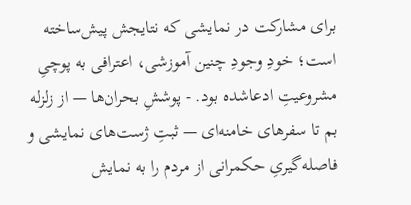برای مشارکت در نمایشی که نتایجش پیش‌ساخته است؛ خودِ وجودِ چنین آموزشی، اعترافی به پوچیِ مشروعیتِ ادعاشده بود. - پوششِ بحران‌ها — از زلزله بم تا سفرهای خامنه‌ای — ثبتِ ژست‌های نمایشی و فاصله‌گیریِ حکمرانی از مردم را به نمایش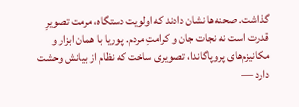گذاشت. صحنه‌ها نشان دادند که اولویت دستگاه، مرمت تصویرِ قدرت است نه نجات جان و کرامتِ مردم. پوریا با همان ابزار و مکانیزم‌های پروپاگاندا، تصویری ساخت که نظام از بیانش وحشت دارد —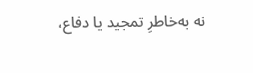نه به‌خاطرِ تمجید یا دفاع،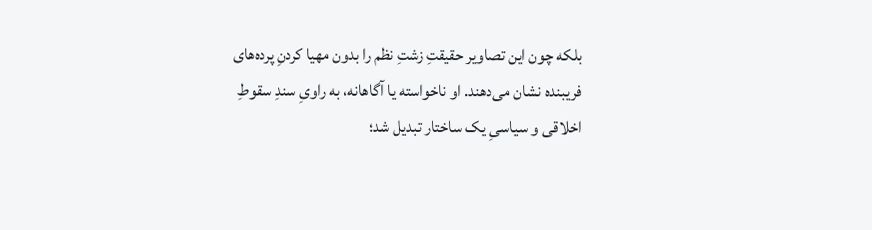بلکه چون این تصاویر حقیقتِ زشتِ نظم را بدون مهیا کردنِ پرده‌های فریبنده نشان می‌دهند. او ناخواسته یا آگاهانه، به راویِ سندِ سقوطِ اخلاقی و سیاسیِ یک ساختار تبدیل شد؛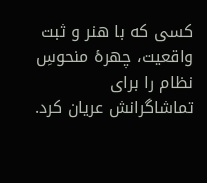کسی که با هنر و ثبت واقعیت، چهرهٔ منحوسِ نظام را برای تماشاگرانش عریان کرد.